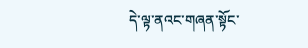དེ་ལྟ་ནའང་གཞན་སྟོང་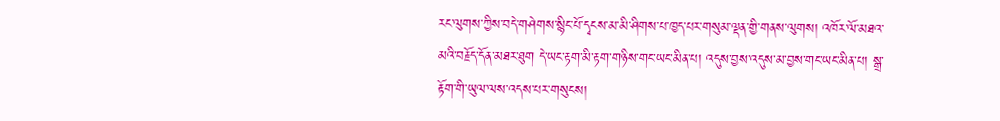རང་ལུགས་ཀྱིས་བདེ་གཤེགས་སྙིང་པོ་དྭངས་མ་མི་ཤིགས་པ་ཁྱད་པར་གསུམ་ལྡན་གྱི་གནས་ལུགས། འཁོར་ལོ་མཐའ་མའི་བརྗོད་དོན་མཐར་ཐུག དེ་ཡང་རྟག་མི་རྟག་གཉིས་གང་ཡང་མིན་པ། འདུས་བྱས་འདུས་མ་བྱས་གང་ཡང་མིན་པ། སྒྲ་རྟོག་གི་ཡུལ་ལས་འདས་པར་གསུངས།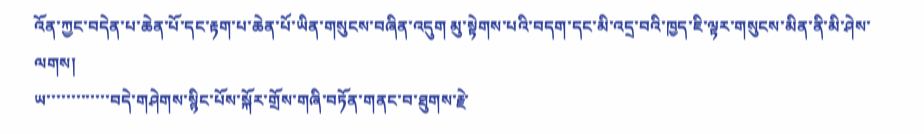འོན་ཀྱང་བདེན་པ་ཆེན་པོ་དང་རྟག་པ་ཆེན་པོ་ཡིན་གསུངས་བཞིན་འདུག མུ་སྟེགས་པའི་བདག་དང་མི་འདྲ་བའི་ཁྱད་ཇི་ལྟར་གསུངས་མིན་ནི་མི་ཤེས་ལགས།
ཡ་་་་་་་་་་་་་བདེ་གཤེགས་སྙིང་པོས་སྐོར་གྲོས་གཞི་བཏོན་གནང་བ་ཐུགས་རྗེ་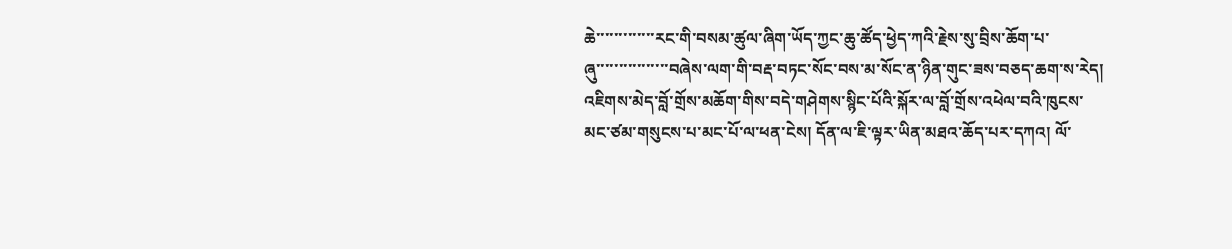ཆེ་་་་་་་་་་་་་རང་གི་བསམ་ཚུལ་ཞིག་ཡོད་ཀྱང་ཆུ་ཚོད་ཕྱེད་ཀའི་རྗེས་སུ་བྲིས་ཆོག་པ་ཞུ་་་་་་་་་་་་་་་་བཞེས་ལག་གི་བརྡ་བཏང་སོང་བས་མ་སོང་ན་ཉིན་གུང་ཟས་བཅད་ཆག་ས་རེད།
འཇིགས་མེད་བློ་གྲོས་མཆོག་གིས་བདེ་གཤེགས་སྙིང་པོའི་སྐོར་ལ་བློ་གྲོས་འཕེལ་བའི་ཁུངས་མང་ཙམ་གསུངས་པ་མང་པོ་ལ་ཕན་ངེས། དོན་ལ་ཇི་ལྟར་ཡིན་མཐའ་ཆོད་པར་དཀའ། ལོ་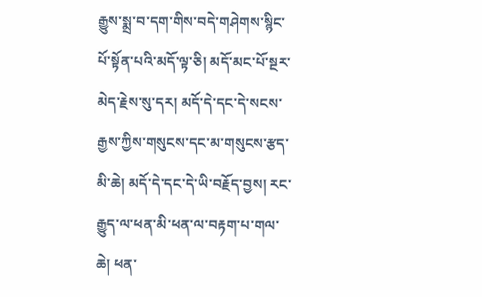རྒྱུས་སྨྲ་བ་དག་གིས་བདེ་གཤེགས་སྙིང་པོ་སྟོན་པའི་མདོ་ལྟ་ཅི། མདོ་མང་པོ་སྔར་མེད་རྗེས་སུ་དར། མདོ་དེ་དང་དེ་སངས་རྒྱས་ཀྱིས་གསུངས་དང་མ་གསུངས་རྩད་མི་ཆེ། མདོ་དེ་དང་དེ་ཡི་བརྗོད་བྱས། རང་རྒྱུད་ལ་ཕན་མི་ཕན་ལ་བརྟག་པ་གལ་ཆེ། ཕན་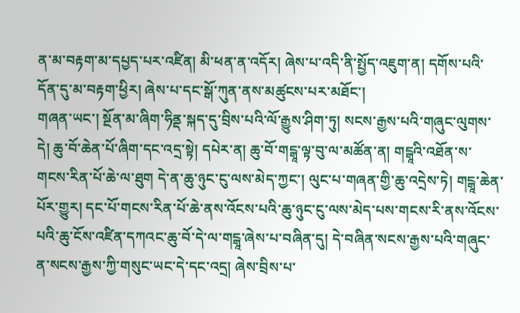ན་མ་བརྟག་མ་དཔྱད་པར་འཛིན། མི་ཕན་ན་འདོར། ཞེས་པ་འདི་ནི་སྤྱོད་འཇུག་ན། དགོས་པའི་དོན་དུ་མ་བརྟག་ཕྱིར། ཞེས་པ་དང་སྒོ་ཀུན་ནས་མཚུངས་པར་མཐོང་།
གཞན་ཡང་། སྔོན་མ་ཞིག་ཧིནྡ་སྐད་དུ་བྲིས་པའི་ལོ་རྒྱུས་ཤིག་ཏུ། སངས་རྒྱས་པའི་གཞུང་ལུགས་དེ། ཆུ་བོ་ཆེན་པོ་ཞིག་དང་འདྲ་སྟེ། དཔེར་ན། ཆུ་བོ་གངྒཱ་ལྟ་བུ་ལ་མཚོན་ན། གངྒཱའི་འཐོན་ས་གངས་རིན་པོ་ཆེ་ལ་ཐུག དེ་ན་ཆུ་ཉུང་ངུ་ལས་མེད་ཀྱང་། ལུང་པ་གཞན་གྱི་ཆུ་འདྲེས་ཏེ། གངྒཱ་ཆེན་པོར་གྱུར། དང་པོ་གངས་རིན་པོ་ཆེ་ནས་འོངས་པའི་ཆུ་ཉུང་ངུ་ལས་མེད་པས་གངས་རི་ནས་འོངས་པའི་ཆུ་ངོས་འཛིན་དཀའང་ཆུ་བོ་དེ་ལ་གངྒཱ་ཞེས་པ་བཞིན་དུ། དེ་བཞིན་སངས་རྒྱས་པའི་གཞུང་ན་སངས་རྒྱས་ཀྱི་གསུང་ཡང་དེ་དང་འདྲ། ཞེས་བྲིས་པ་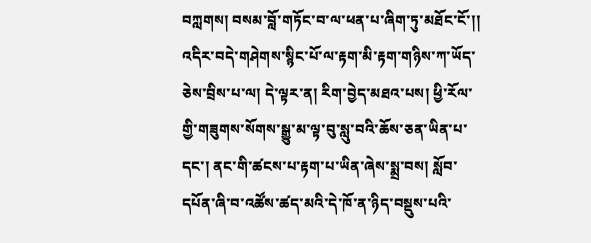བཀླགས། བསམ་བློ་གཏོང་བ་ལ་ཕན་པ་ཞིག་ཏུ་མཐོང་ངོ་།།
འདིར་བདེ་གཤེགས་སྙིང་པོ་ལ་རྟག་མི་རྟག་གཉིས་ཀ་ཡོད་ཅེས་བྲིས་པ་ལ། དེ་ལྟར་ན། རིག་བྱེད་མཐའ་པས། ཕྱི་རོལ་གྱི་གཟུགས་སོགས་སྒྱུ་མ་ལྟ་བུ་སླུ་བའི་ཆོས་ཅན་ཡིན་པ་དང་། ནང་གི་ཚངས་པ་རྟག་པ་ཡིན་ཞེས་སྨྲ་བས། སློབ་དཔོན་ཞི་བ་འཚོས་ཚད་མའི་དེ་ཁོ་ན་ཉིད་བསྡུས་པའི་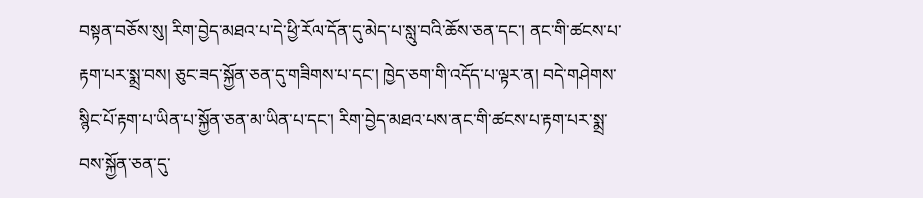བསྟན་བཅོས་སུ། རིག་བྱེད་མཐའ་པ་དེ་ཕྱི་རོལ་དོན་དུ་མེད་པ་སླུ་བའི་ཆོས་ཅན་དང་། ནང་གི་ཚངས་པ་རྟག་པར་སྨྲ་བས། ཅུང་ཟད་སྐྱོན་ཅན་དུ་གཟིགས་པ་དང་། ཁྱེད་ཅག་གི་འདོད་པ་ལྟར་ན། བདེ་གཤེགས་སྙིང་པོ་རྟག་པ་ཡིན་པ་སྐྱོན་ཅན་མ་ཡིན་པ་དང་། རིག་བྱེད་མཐའ་པས་ནང་གི་ཚངས་པ་རྟག་པར་སྨྲ་བས་སྐྱོན་ཅན་དུ་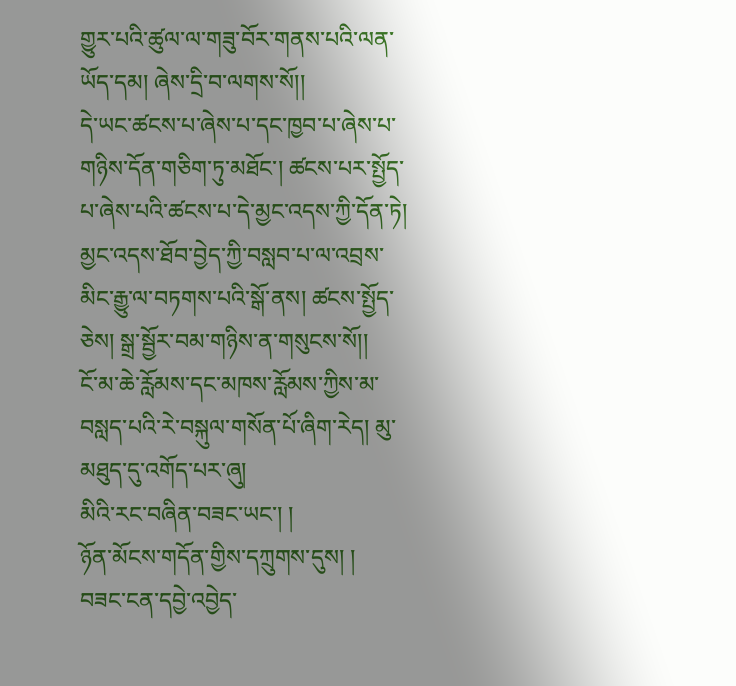གྱུར་པའི་ཚུལ་ལ་གཟུ་བོར་གནས་པའི་ལན་ཡོད་དམ། ཞེས་དྲི་བ་ལགས་སོ།།
དེ་ཡང་ཚངས་པ་ཞེས་པ་དང་ཁྱབ་པ་ཞེས་པ་གཉིས་དོན་གཅིག་ཏུ་མཐོང་། ཚངས་པར་སྤྱོད་པ་ཞེས་པའི་ཚངས་པ་དེ་མྱང་འདས་ཀྱི་དོན་ཏེ། མྱང་འདས་ཐོབ་བྱེད་ཀྱི་བསླབ་པ་ལ་འབྲས་མིང་རྒྱུ་ལ་བཏགས་པའི་སྒོ་ནས། ཚངས་སྤྱོད་ཅེས། སྒྲ་སྦྱོར་བམ་གཉིས་ན་གསུངས་སོ།།
ངོ་མ་ཆེ་རློམས་དང་མཁས་རློམས་ཀྱིས་མ་བསླད་པའི་རེ་བསྐུལ་གསོན་པོ་ཞིག་རེད། མུ་མཐུད་དུ་འགོད་པར་ཞུ།
མིའི་རང་བཞིན་བཟང་ཡང་། །
ཉོན་མོངས་གདོན་གྱིས་དཀྲུགས་དུས། །
བཟང་ངན་དབྱེ་འབྱེད་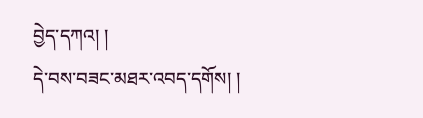བྱེད་དཀའ། །
དེ་བས་བཟང་མཐར་འབད་དགོས། །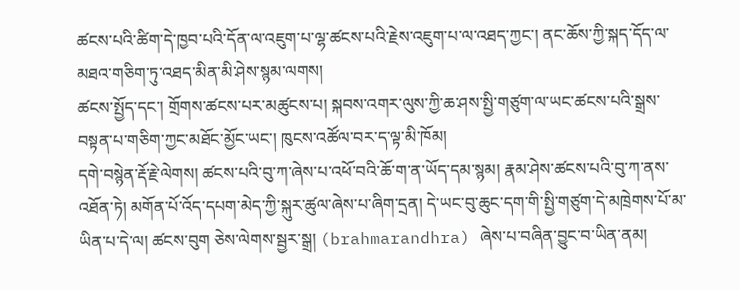ཚངས་པའི་ཚིག་དེ་ཁྱབ་པའི་དོན་ལ་འཇུག་པ་ལྷ་ཚངས་པའི་རྗེས་འཇུག་པ་ལ་འཐད་ཀྱང་། ནང་ཆོས་ཀྱི་སྐད་དོད་ལ་མཐའ་གཅིག་ཏུ་འཐད་མིན་མི་ཤེས་སྙམ་ལགས།
ཚངས་སྤྱོད་དང་། གྲོགས་ཚངས་པར་མཚུངས་པ། སྐབས་འགར་ལུས་ཀྱི་ཆ་ཤས་སྤྱི་གཙུག་ལ་ཡང་ཚངས་པའི་སྒྲས་བསྟན་པ་གཅིག་ཀྱང་མཐོང་མྱོང་ཡང་། ཁུངས་འཚོལ་བར་ད་ལྟ་མི་ཁོམ།
དགེ་བསྙེན་རྡོ་རྗེ་ལེགས། ཚངས་པའི་བུ་ཀ་ཞེས་པ་འཕོ་བའི་ཆོ་ག་ན་ཡོད་དམ་སྙམ། རྣམ་ཤེས་ཚངས་པའི་བུ་ཀ་ནས་འཐོན་ཏེ། མགོན་པོ་འོད་དཔག་མེད་ཀྱི་སྐུར་ཚུལ་ཞེས་པ་ཞིག་དྲན། དེ་ཡང་བུ་ཆུང་དག་གི་སྤྱི་གཙུག་དེ་མཁྲེགས་པོ་མ་ཡིན་པ་དེ་ལ། ཚངས་བུག ཅེས་ལེགས་སྦྱར་སྒྲ། (brahmarandhra) ཞེས་པ་བཞིན་བྱུང་བ་ཡིན་ནམ།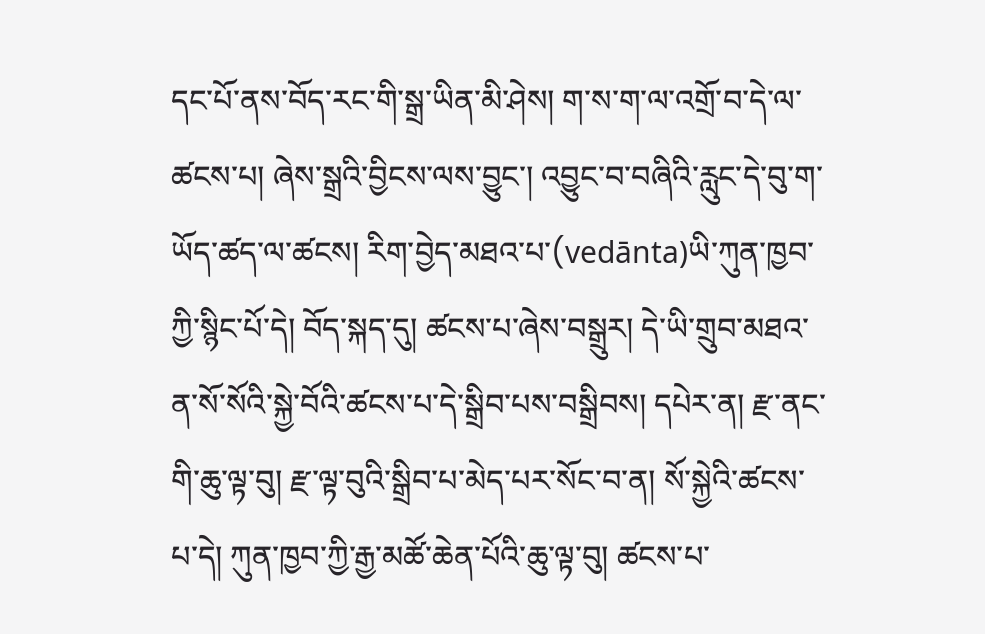དང་པོ་ནས་བོད་རང་གི་སྒྲ་ཡིན་མི་ཤེས། ག་ས་ག་ལ་འགྲོ་བ་དེ་ལ་ཚངས་པ། ཞེས་སྒྲའི་བྱིངས་ལས་བྱུང་། འབྱུང་བ་བཞིའི་རླུང་དེ་བུ་ག་ཡོད་ཚད་ལ་ཚངས། རིག་བྱེད་མཐའ་པ་(vedānta)ཡི་ཀུན་ཁྱབ་ཀྱི་སྙིང་པོ་དེ། བོད་སྐད་དུ། ཚངས་པ་ཞེས་བསྒྲུར། དེ་ཡི་གྲུབ་མཐའ་ན་སོ་སོའི་སྐྱེ་བོའི་ཚངས་པ་དེ་སྒྲིབ་པས་བསྒྲིབས། དཔེར་ན། རྫ་ནང་གི་ཆུ་ལྟ་བུ། རྫ་ལྟ་བུའི་སྒྲིབ་པ་མེད་པར་སོང་བ་ན། སོ་སྐྱེའི་ཚངས་པ་དེ། ཀུན་ཁྱབ་ཀྱི་རྒྱ་མཚོ་ཆེན་པོའི་ཆུ་ལྟ་བུ། ཚངས་པ་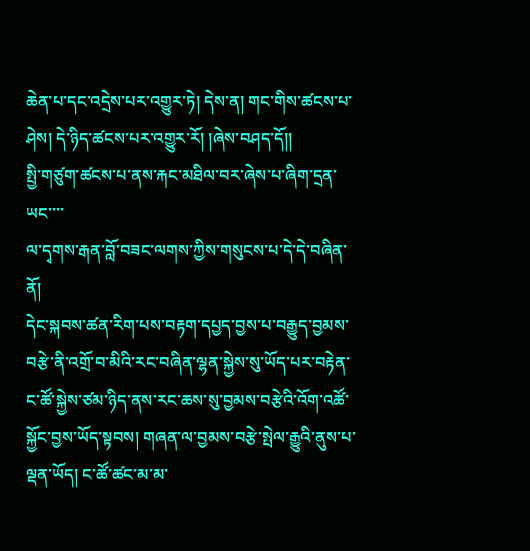ཆེན་པ་དང་འདྲེས་པར་འགྱུར་ཏེ། དེས་ན། གང་གིས་ཚངས་པ་ཤེས། དེ་ཉིད་ཚངས་པར་འགྱུར་རོ། །ཞེས་བཤད་དོ།།
སྤྱི་གཙུག་ཚངས་པ་ནས་རྐང་མཐིལ་བར་ཞེས་པ་ཞིག་དྲན་ཡང་་་་
ལ་དྭགས་རྒན་བློ་བཟང་ལགས་ཀྱིས་གསུངས་པ་དེ་དེ་བཞིན་ནོ།
དེང་སྐབས་ཚན་རིག་པས་བརྟག་དཔྱད་བྱས་པ་བརྒྱུད་བྱམས་བརྩེ་ནི་འགྲོ་བ་མིའི་རང་བཞིན་ལྷན་སྐྱེས་སུ་ཡོད་པར་བརྟེན་ང་ཚོ་སྐྱེས་ཙམ་ཉིད་ནས་རང་ཆས་སུ་བྱམས་བརྩེའི་འོག་འཚོ་སྐྱོང་བྱས་ཡོད་སྟབས། གཞན་ལ་བྱམས་བརྩེ་སྤེལ་རྒྱུའི་ནུས་པ་ལྡན་ཡོད། ང་ཚོ་ཚང་མ་མ་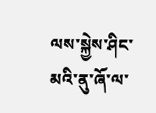ལས་སྐྱེས་ཤིང་མའི་ནུ་ཞོ་ལ་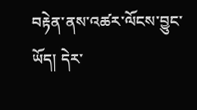བརྟེན་ནས་འཚར་ལོངས་བྱུང་ཡོད། དེར་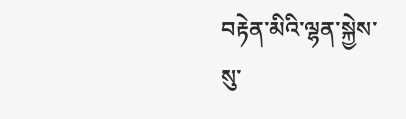བརྟེན་མིའི་ལྷན་སྐྱེས་སུ་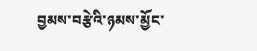བྱམས་བརྩེའི་ཉམས་མྱོང་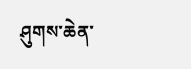ཤུགས་ཆེན་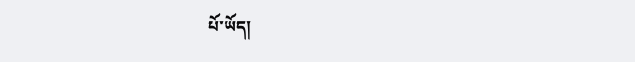པོ་ཡོད།